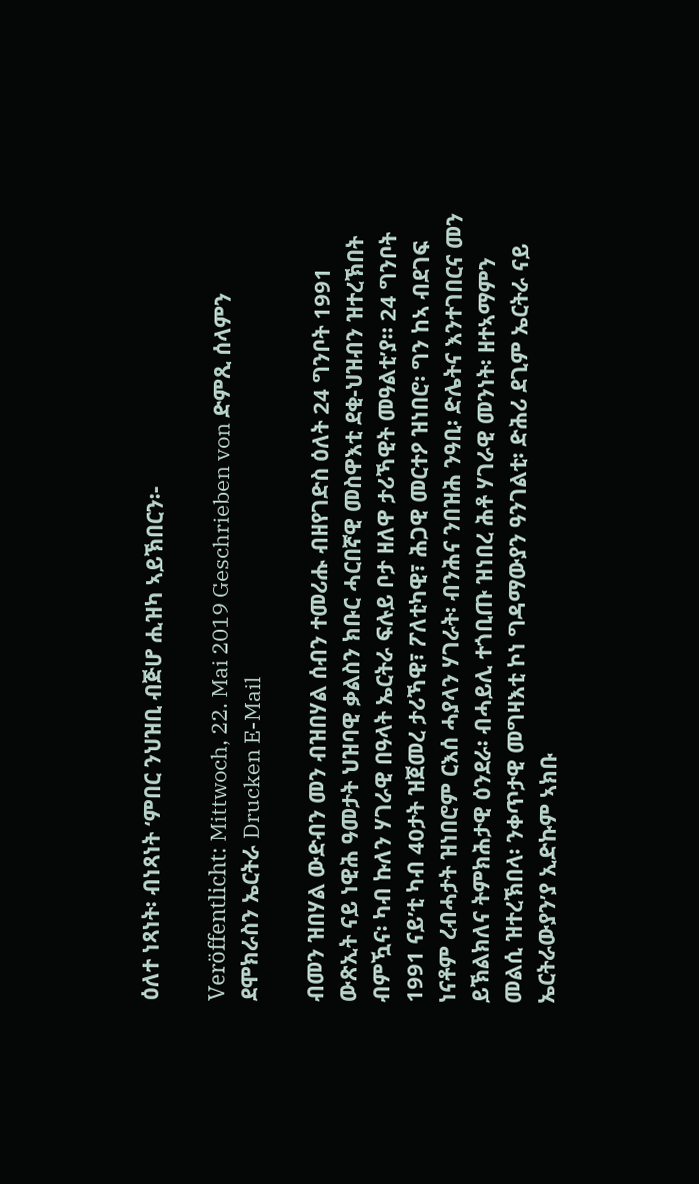ዕለተ ነጻነት፡ ብነጻነት ‘ምበር ንህዝቢ ብጅሆ ሒዝካ ኣይኽበርን፡-

Veröffentlicht: Mittwoch, 22. Mai 2019 Geschrieben von ድምጺ ሰላምን ደሞክራስን ኤርትራ Drucken E-Mail

ብመን ዝበሃል ውድብን መን ብዝበሃል ሰብን ተመሪሑ ብዘየገድስ ዕለት 24 ግንቦት 1991 ውጽኢት ናይ ነዊሕ ዓመታት ህዝባዊ ቃልስን ክቡር ሓርበኛዊ መስዋእቲ ደቂ-ህዝብን ዝተረኽበት ብምዃና፡ ካብ ኩለን ሃገራዊ በዓላት ኤርትራ ፍሉይ ቦታ ዘለዋ ታሪኻዊት መዓልቲ’ያ። 24 ግንቦት 1991 ናይ’ቲ ካብ 40ታት ዝጀመረ ታሪኻዊ፣ ፖለቲካዊ፣ ሕጋዊ መርተዖ ዝነበሮ፡ ግን ከኣ ብደገፍ ነናቶም ረብሓታት ዝነበሮም ርእሰ ሓያላን ሃገራት፡ ብንሕና ንበዝሕ ንዓቢ፡ ድሌትና እንተገበርና መን ይኽልክለና ትምክሕታዊ ዕንደራ፡ ብሓይሊ ተጎቢጡ ዝነበረ ሕቶ ሃገራዊ መንነት፡ ዘተኣማምን መልሲ ዝተረኽበላ፡ ንቀጥታዊ መግዛእቲ ኮነ ግዳማውያን ዓንገልቲ፡ ድሕሪ ደጊም ኤርትራ ናይ ኤርትራውያን’ያ ኢድኩም ኣክቡ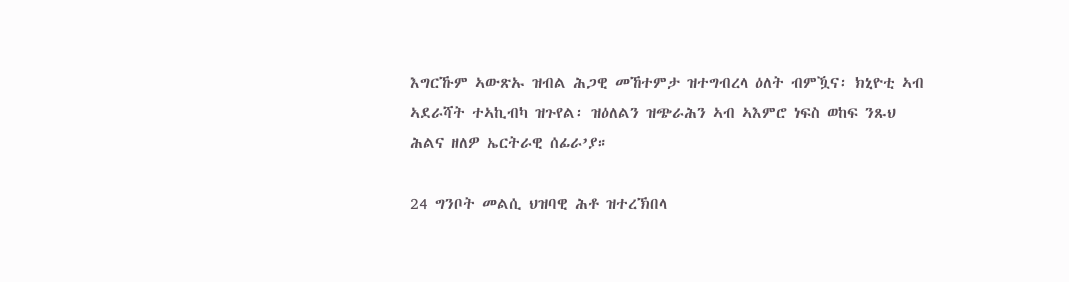እግርኹም ኣውጽኡ ዝብል ሕጋዊ መኸተምታ ዝተግብረላ ዕለት ብምዃና፡ ክኒዮቲ ኣብ ኣደራሻት ተኣኪብካ ዝጉየል፡ ዝዕለልን ዝጭራሕን ኣብ ኣእምሮ ነፍስ ወከፍ ንጹህ ሕልና ዘለዎ ኤርትራዊ ሰፊራ’ያ።

24 ግንቦት መልሲ ህዝባዊ ሕቶ ዝተረኽበላ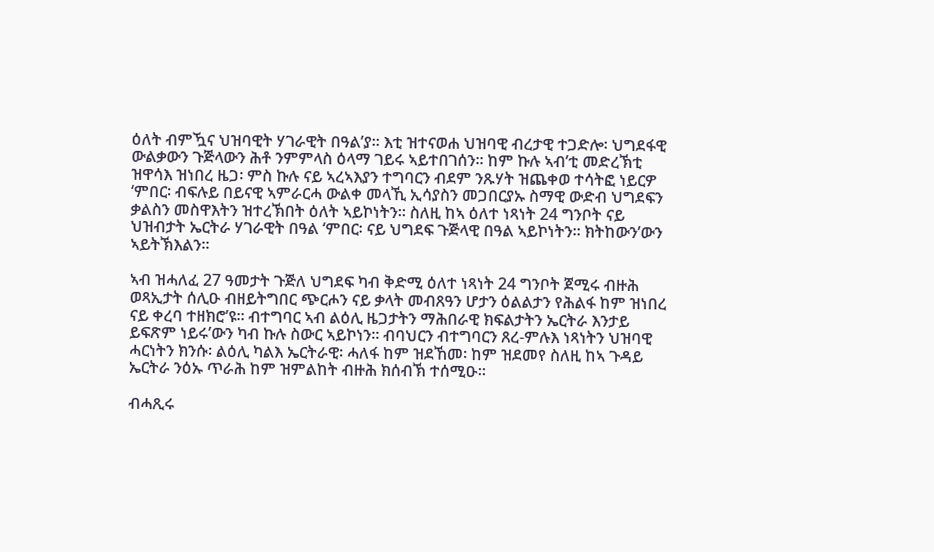ዕለት ብምዃና ህዝባዊት ሃገራዊት በዓል’ያ። እቲ ዝተናወሐ ህዝባዊ ብረታዊ ተጋድሎ፡ ህግደፋዊ ውልቃውን ጉጅላውን ሕቶ ንምምላስ ዕላማ ገይሩ ኣይተበገሰን። ከም ኩሉ ኣብ’ቲ መድረኽቲ ዝዋሳእ ዝነበረ ዜጋ፡ ምስ ኩሉ ናይ ኣረኣእያን ተግባርን ብደም ንጹሃት ዝጨቀወ ተሳትፎ ነይርዎ ‘ምበር፡ ብፍሉይ በይናዊ ኣምራርሓ ውልቀ መላኺ ኢሳያስን መጋበርያኡ ስማዊ ውድብ ህግደፍን ቃልስን መስዋእትን ዝተረኽበት ዕለት ኣይኮነትን። ስለዚ ከኣ ዕለተ ነጻነት 24 ግንቦት ናይ ህዝብታት ኤርትራ ሃገራዊት በዓል ‘ምበር፡ ናይ ህግደፍ ጉጅላዊ በዓል ኣይኮነትን። ክትከውን’ውን ኣይትኽእልን።

ኣብ ዝሓለፈ 27 ዓመታት ጉጅለ ህግደፍ ካብ ቅድሚ ዕለተ ነጻነት 24 ግንቦት ጀሚሩ ብዙሕ ወጻኢታት ሰሊዑ ብዘይትግበር ጭርሖን ናይ ቃላት መብጸዓን ሆታን ዕልልታን የሕልፋ ከም ዝነበረ ናይ ቀረባ ተዘክሮ’ዩ። ብተግባር ኣብ ልዕሊ ዜጋታትን ማሕበራዊ ክፍልታትን ኤርትራ እንታይ ይፍጽም ነይሩ’ውን ካብ ኩሉ ስውር ኣይኮነን። ብባህርን ብተግባርን ጸረ-ምሉእ ነጻነትን ህዝባዊ ሓርነትን ክንሱ፡ ልዕሊ ካልእ ኤርትራዊ፡ ሓለፋ ከም ዝደኸመ፡ ከም ዝደመየ ስለዚ ከኣ ጉዳይ ኤርትራ ንዕኡ ጥራሕ ከም ዝምልከት ብዙሕ ክሰብኽ ተሰሚዑ።

ብሓጺሩ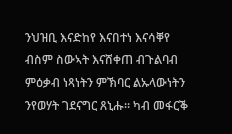ንህዝቢ እናድከየ እናበተነ እናሳቐየ ብስም ስውኣት እናሸቀጠ ብጉልባብ ምዕቃብ ነጻነትን ምኽባር ልኡላውነትን ንየወሃት ገደናግር ጸኒሑ። ካብ መፋርቕ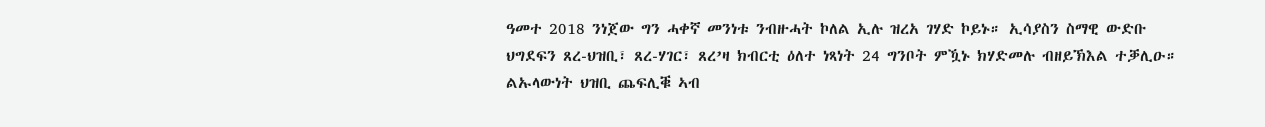ዓመተ 2018 ንነጀው ግን ሓቀኛ መንነቱ ንብዙሓት ኮለል ኢሉ ዝረአ ገሃድ ኮይኑ። ኢሳያስን ስማዊ ውድቡ ህግደፍን ጸረ-ህዝቢ፣ ጸረ-ሃገር፣ ጸረ’ዛ ክብርቲ ዕለተ ነጻነት 24 ግንቦት ምዃኑ ክሃድመሉ ብዘይኽእል ተቓሊዑ። ልኡላውነት ህዝቢ ጨፍሊቑ ኣብ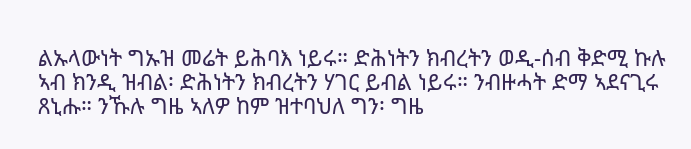ልኡላውነት ግኡዝ መሬት ይሕባእ ነይሩ። ድሕነትን ክብረትን ወዲ-ሰብ ቅድሚ ኩሉ ኣብ ክንዲ ዝብል፡ ድሕነትን ክብረትን ሃገር ይብል ነይሩ። ንብዙሓት ድማ ኣደናጊሩ ጸኒሑ። ንኹሉ ግዜ ኣለዎ ከም ዝተባህለ ግን፡ ግዜ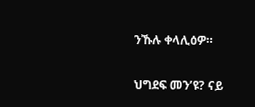ንኹሉ ቀላሊዕዎ።

ህግደፍ መን’ዩ? ናይ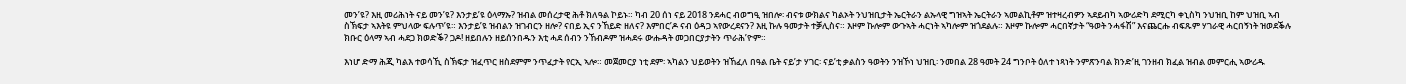መን’ዩ? እዚ መሪሕነት ናይ መን’ዩ? እንታይ’ዩ ዕላማኡ? ዝብል መሰረታዊ ሕቶ ክለዓል ኮይኑ። ካብ 20 ሰነ ናይ 2018 ንደሓር ብወግዒ ዝበሎ፡ ብናቱ ውክልና ካልኦት ንህዝቢታት ኤርትራን ልኡላዊ ግዝኣት ኤርትራን ኣመልኪቶም ዝተዛረብዎን ኣደይብካ ኣውሪድካ ደሚርካ ቀኒስካ ንህዝቢ ከም ህዝቢ ኣብ ስኽፍታ ኣእትዩ ምህላው ፍሉጥ’ዩ። እንታይ’ዩ ዝብልን ዝገብርን ዘሎ? ናበይ ኢና ንኸይድ ዘለና? እምበር’ዶ ናብ ዕዳጋ ኣየውረደናን? እዚ ኩሉ ዓመታት ተቓሊስና። እዞም ኩሎም ውጉኣት ሓርነት ኣካሎም ዝጎደልሉ። እዞም ኩሎም ሓርበኛታት “ዓወት ንሓፋሽ” እናጨርሑ ብፍጹም ሃገራዊ ሓርበኝነት ዝወደቕሉ ክቡር ዕላማ ኣብ ሓደጋ ክወድቕ? ጋዶ! ዘይበሉን ዘይሰንበዱን እቲ ሓደ ሰብን ንኸብዶም ዝሓደሩ ውሑዳት መጋበርያታትን ጥራሕ’ዮም።

እነሆ ድማ ሕጂ ካልእ ተወሳኺ ስኽፍታ ዝፈጥር ዘስደምም ንጥፈታት የርኢ ኣሎ። መጀመርያ ነቲ ደም፡ ኣካልን ህይወትን ዝኸፈለ በዓል ቤት ናይ’ታ ሃገር፡ ናይ’ቲ ቃልስን ዓወትን ንዝኾነ ህዝቢ፡ ንመበል 28 ዓመት 24 ግንቦት ዕለተ ነጻነት ንምጽንባል ክንድ’ዚ ገንዘብ ክፈል ዝብል መምርሒ ኣውሪዱ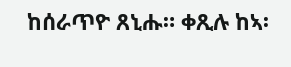ከሰራጥዮ ጸኒሑ። ቀጺሉ ከኣ፡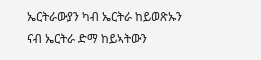ኤርትራውያን ካብ ኤርትራ ከይወጽኡን ናብ ኤርትራ ድማ ከይኣትውን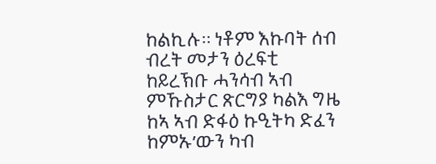ከልኪሉ። ነቶም እኩባት ሰብ ብረት መታን ዕረፍቲ ከይረኽቡ ሓንሳብ ኣብ ምኹስታር ጽርግያ ካልእ ግዜ ከኣ ኣብ ድፋዕ ኩዒትካ ድፈን ከምኡ’ውን ካብ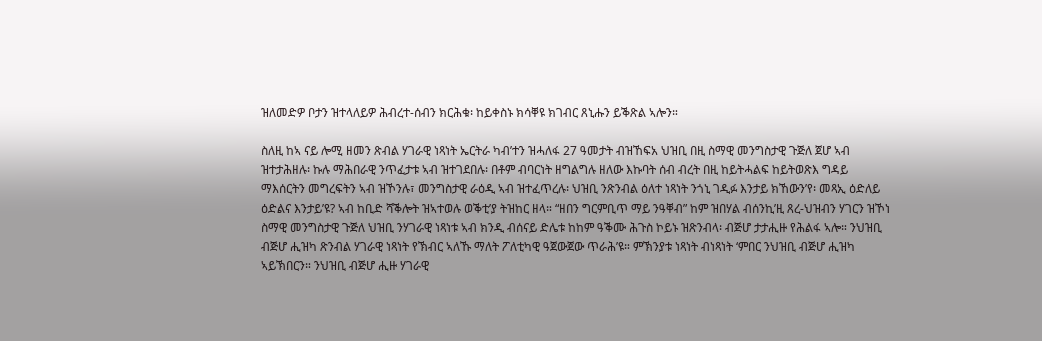ዝለመድዎ ቦታን ዝተላለይዎ ሕብረተ-ሰብን ክርሕቁ፡ ከይቀስኑ ክሳቐዩ ክገብር ጸኒሑን ይቕጽል ኣሎን።

ስለዚ ከኣ ናይ ሎሚ ዘመን ጽብል ሃገራዊ ነጻነት ኤርትራ ካብ’ተን ዝሓለፋ 27 ዓመታት ብዝኸፍአ ህዝቢ በዚ ስማዊ መንግስታዊ ጉጅለ ጀሆ ኣብ ዝተታሕዘሉ፡ ኩሉ ማሕበራዊ ንጥፈታቱ ኣብ ዝተገደበሉ፡ በቶም ብባርነት ዘግልግሉ ዘለው እኩባት ሰብ ብረት በዚ ከይትሓልፍ ከይትወጽእ ግዳይ ማእሰርትን መግረፍትን ኣብ ዝኾንሉ፣ መንግስታዊ ራዕዲ ኣብ ዝተፈጥረሉ፡ ህዝቢ ንጽንብል ዕለተ ነጻነት ንጎኒ ገዲፉ እንታይ ክኸውን’የ፡ መጻኢ ዕድለይ ዕድልና እንታይ’ዩ? ኣብ ከቢድ ሻቕሎት ዝኣተወሉ ወቕቲ’ያ ትዝከር ዘላ። “ዘበን ግርምቢጥ ማይ ንዓቐብ” ከም ዝበሃል ብሰንኪ’ዚ ጸረ-ህዝብን ሃገርን ዝኾነ ስማዊ መንግስታዊ ጉጅለ ህዝቢ ንሃገራዊ ነጻነቱ ኣብ ክንዲ ብሰናይ ድሌቱ ከከም ዓቕሙ ሕጉስ ኮይኑ ዝጽንብላ፡ ብጅሆ ታታሒዙ የሕልፋ ኣሎ። ንህዝቢ ብጅሆ ሒዝካ ጽንብል ሃገራዊ ነጻነት የኽብር ኣለኹ ማለት ፖለቲካዊ ዓጀውጀው ጥራሕ’ዩ። ምኽንያቱ ነጻነት ብነጻነት ‘ምበር ንህዝቢ ብጅሆ ሒዝካ ኣይኽበርን። ንህዝቢ ብጅሆ ሒዙ ሃገራዊ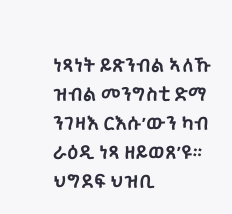ነጻነት ይጽንብል ኣለኹ ዝብል መንግስቲ ድማ ንገዛእ ርእሱ’ውን ካብ ራዕዲ ነጻ ዘይወጸ’ዩ። ህግደፍ ህዝቢ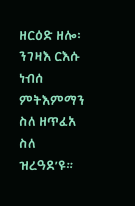ዘርዕድ ዘሎ፡ ንገዛእ ርእሱ ነብሰ ምትእምማን ስለ ዘጥፈአ ስለ ዝረዓደ’ዩ።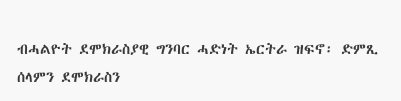ብሓልዮት ደሞክራስያዊ ግንባር ሓድነት ኤርትራ ዝፍኖ፡ ድምጺ ሰላምን ደሞክራስን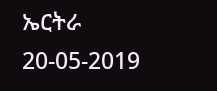ኤርትራ 20-05-2019